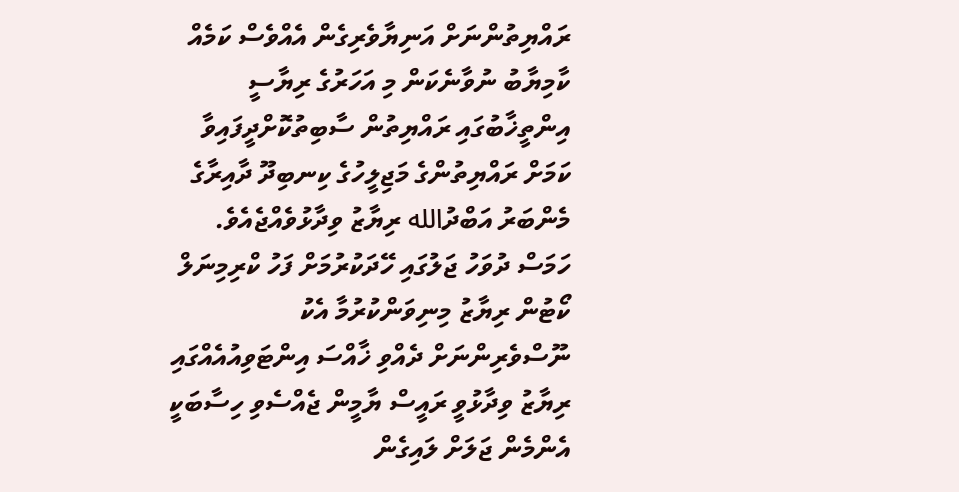ރައްޔިތުންނަށް އަނިޔާވެރިގެން އެއްވެސް ކަމެއް ކާމިޔާބު ނުވާނެކަން މި އަހަރުގެ ރިޔާސީ އިންތީޚާބުގައި ރައްޔިތުން ސާބިތުކޮށްދީފައިވާ ކަމަށް ރައްޔިތުންގެ މަޖިލީހުގެ ކިނބިދޫ ދާއިރާގެ މެންބަރު އަބްދުالله ރިޔާޒު ވިދާޅުވެއްޖެއެވެ.
ހަމަސް ދުވަހު ޖަލުގައި ހޭދަކުރުމަށް ފަހު ކްރިމިނަލް ކޯޓުން ރިޔާޒު މިނިވަންކުރުމާ އެކު ނޫސްވެރިންނަށް ދެއްވި ޚާއްސަ އިންޓަވިއުއެއްގައި ރިޔާޒު ވިދާޅުވީ ރައީސް ޔާމީން ޖެއްސެވި ހިސާބަކީ އެންމެން ޖަލަށް ލައިގެން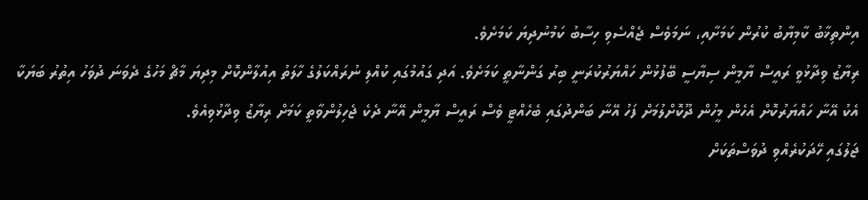އިންތިޚާބު ކާމިޔާބު ކުރުން ކަމަށާއި، ނަމަވެސް ޖެއްސެވި ހިސާބު ކަމުނުދިޔަ ކަމަށެވެ.
ރިޔާޒު ވިދާޅުވީ ރައީސް ޔާމީން ސިޔާސީ ބޭފުޅުން ހައްޔަރުކުރަނީ ބިރު ގަންނާތީ ކަމަށެވެ. އަދި ގައުމުގައި ކުއްލި ނުރައްކަލުގެ ހާލަތު އިއުލާންކޮށް މިދިޔަ މާޗް މަހުގެ ދެވަނަ ދުވަހު އިތުރު ބަޔަކާ އެކު އޭނާ ހައްޔަރުކޮށް އެހެން މީހުން ދޫކޮށްލުމަށް ފަހު އޭނާ ބަންދުގައި ބެހެއްޓީ ވެސް ރައީސް ޔާމީން އޭނާ ދެކެ ޖެހިލުންވާތީ ކަމަށް ރިޔާޒު ވިދާޅުވިއެވެ.
ޖަލުގައި ހޭދަކުރެއްވި ދުވަސްތަކަށް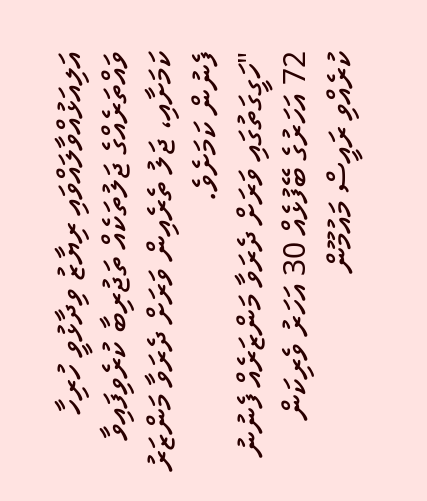އަލިއަޅުއްވާލައްވައި ރިޔާޒު ވިދާޅުވީ ހުރިހާ ވައްތަރެއްގެ ޖަލުތަކެއް ތަޖުރިބާ ކުރެވިފައިވާ ކަމަށާއި، ޖަލު ތެރެއިން ވަރަށް ދެރަވާ މަންޒަރު ފެނުން ކަމަށެވެ.
"ހަގީގަތުގައި ވަރަށް ދެރަވާ މަންޒަރެއް ފެނުނު 72 އަހަރުގެ ބޭފުޅެއް 30 އަހަރު ވެރިކަން ކުރެއްވި ރައީސް މައުމޫން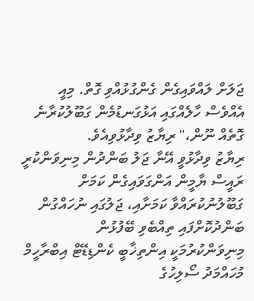ޖަލަށް ލައްވައިގެން ގެންގުޅުއްވި ގޮތް. މިއީ އެއްވެސް ހާލެއްގައި އަޅުގަނޑުމެން ގަބޫލުކުރާނެ ގޮތެއް ނޫން،" ރިޔާޒު ވިދާޅުވިއެވެ.
ރިޔާޒު ވިދާޅުވީ އޭނާ ޖަލު ބަންދުން މިނިވަންކުރީ ރައީސް ޔާމީން އަންގަވައިގެން ކަމަށް ގަބޫލުނުކުރައްވާ ކަމަށާއި، ޖަލުގައި ނުހައްގުން ބަންދުކޮށްފައި ތިއްބެވި ބޭފުޅުން މިނިވަންކުރުމަކީ އިންތިޚާބީ ކެންޑިޑޭޓް އިބްރާހީމް މުހައްމަދު ސޯލިހުގެ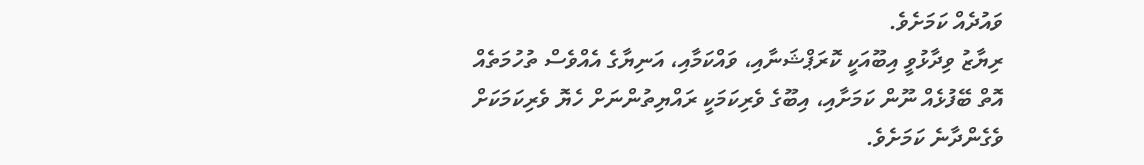ވައުދެއް ކަމަށެވެ.
ރިޔާޒު ވިދާޅުވީ އިބޫއަކީ ކޮރަޕްޝަނާއި، ވައްކަމާއި، އަނިޔާގެ އެއްވެސް ތުހުމަތެއް އޮތް ބޭފުޅެއް ނޫން ކަމަށާއި، އިބޫގެ ވެރިކަމަކީ ރައްޔިތުންނަށް ހެޔޮ ވެރިކަމަކަށް ވެގެންދާނެ ކަމަށެވެ.